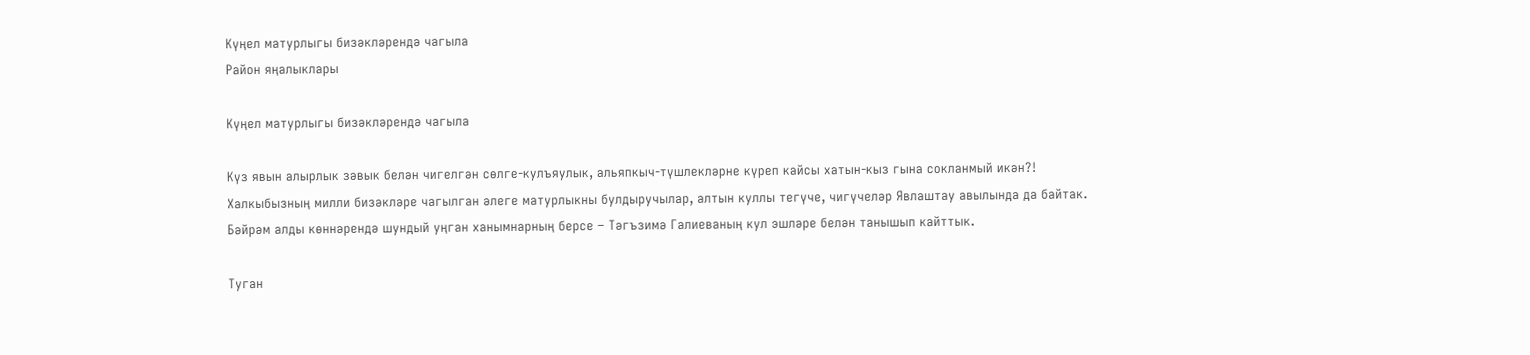Күңел матурлыгы бизәкләрендә чагыла
Район яңалыклары

Күңел матурлыгы бизәкләрендә чагыла

Күз явын алырлык зәвык белән чигелгән сөлге-кулъяулык, альяпкыч-түшлекләрне күреп кайсы хатын-кыз гына сокланмый икән?! Халкыбызның милли бизәкләре чагылган әлеге матурлыкны булдыручылар, алтын куллы тегүче, чигүчеләр Явлаштау авылында да байтак. Бәйрәм алды көннәрендә шундый уңган ханымнарның берсе – Тәгъзимә Галиеваның кул эшләре белән танышып кайттык.

Туган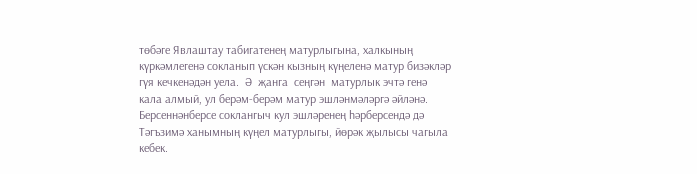төбәге Явлаштау табигатенең матурлыгына, халкының күркәмлегенә сокланып үскән кызның күңеленә матур бизәкләр гүя кечкенәдән уела.  Ә  җанга  сеңгән  матурлык эчтә генә кала алмый, ул берәм-берәм матур эшләнмәләргә әйләнә. Берсеннәнберсе соклангыч кул эшләренең һәрберсендә дә Тәгъзимә ханымның күңел матурлыгы, йөрәк җылысы чагыла кебек.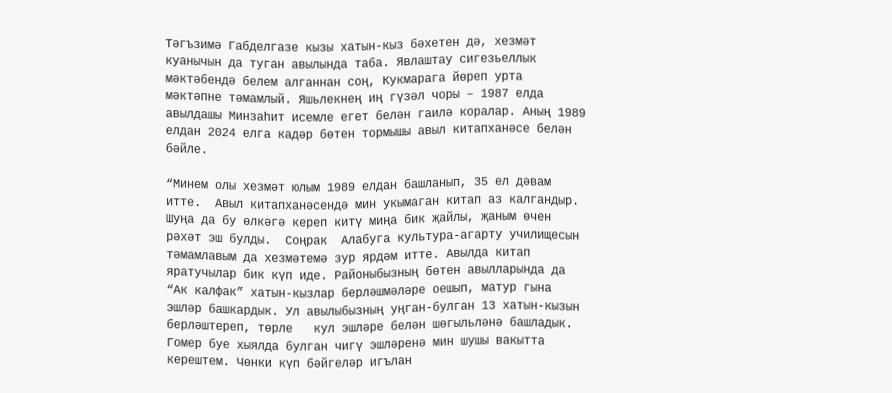Тәгъзимә Габделгазе кызы хатын-кыз бәхетен дә, хезмәт  куанычын да туган авылында таба. Явлаштау сигезьеллык мәктәбендә белем алганнан соң, Кукмарага йөреп урта  мәктәпне тәмамлый. Яшьлекнең иң гүзәл чоры – 1987 елда авылдашы Минзаһит исемле егет белән гаилә коралар. Аның 1989 елдан 2024 елга кадәр бөтен тормышы авыл китапханәсе белән бәйле.

“Минем олы хезмәт юлым 1989 елдан башланып, 35 ел дәвам итте.  Авыл китапханәсендә мин укымаган китап аз калгандыр. Шуңа да бу өлкәгә кереп китү миңа бик җайлы, җаным өчен рәхәт эш булды.  Соңрак  Алабуга культура-агарту училищесын тәмамлавым да хезмәтемә зур ярдәм итте. Авылда китап яратучылар бик күп иде. Районыбызның бөтен авылларында да “Ак калфак” хатын-кызлар берләшмәләре оешып, матур гына эшләр башкардык. Ул авылыбызның уңган-булган 13 хатын-кызын берләштереп, төрле   кул эшләре белән шөгыльләнә башладык. Гомер буе хыялда булган чигү эшләренә мин шушы вакытта керештем. Чөнки күп бәйгеләр игълан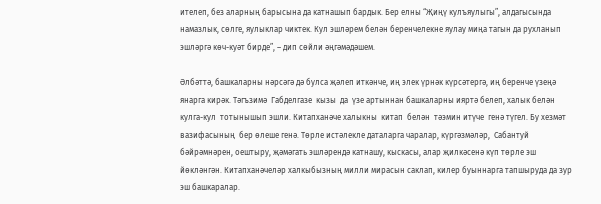ителеп, без аларның барысына да катнашып бардык. Бер елны “Җиңү кулъяулыгы”, алдагысында намазлык, сөлге, яулыклар чиктек. Кул эшләрем белән беренчелекне яулау миңа тагын да рухланып эшләргә көч-куәт бирде”, – дип сөйли әңгәмәдәшем.

Әлбәттә, башкаларны нәрсәгә дә булса җәлеп иткәнче, иң элек үрнәк күрсәтергә, иң беренче үзеңә янарга кирәк. Тәгъзимә  Габделгазе  кызы  да  үзе артыннан башкаларны ияртә белеп, халык белән кулга-кул  тотынышып эшли. Китапханәче халыкны  китап  белән  тәэмин итүче  генә түгел. Бу хезмәт вазифасының  бер өлеше генә. Төрле истәлекле даталарга чаралар, күргәзмәләр,  Сабантуй бәйрәмнәрен, оештыру, җәмәгать эшләрендә катнашу, кыскасы, алар җилкәсенә күп төрле эш йөкләнгән. Китапханәчеләр халкыбызның милли мирасын саклап, килер буыннарга тапшыруда да зур эш башкаралар.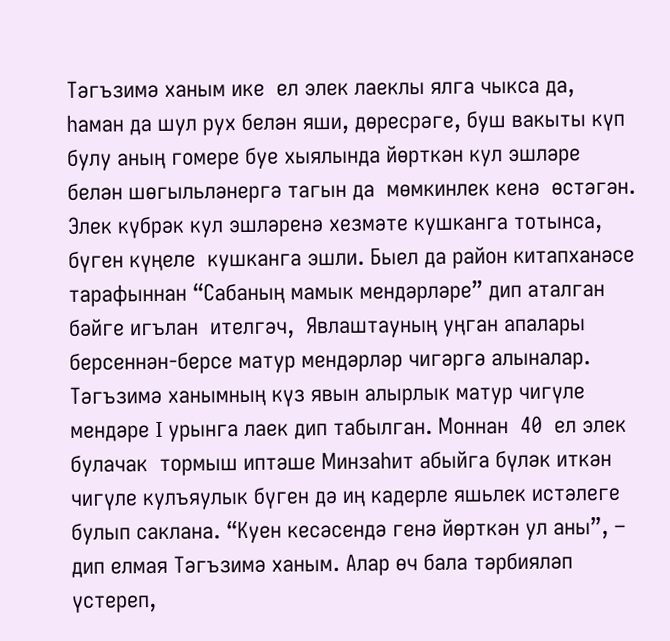Тәгъзимә ханым ике  ел элек лаеклы ялга чыкса да, һаман да шул рух белән яши, дөресрәге, буш вакыты күп булу аның гомере буе хыялында йөрткән кул эшләре белән шөгыльләнергә тагын да  мөмкинлек кенә  өстәгән.  Элек күбрәк кул эшләренә хезмәте кушканга тотынса, бүген күңеле  кушканга эшли. Быел да район китапханәсе тарафыннан “Сабаның мамык мендәрләре” дип аталган бәйге игълан  ителгәч,  Явлаштауның уңган апалары берсеннән-берсе матур мендәрләр чигәргә алыналар. Тәгъзимә ханымның күз явын алырлык матур чигүле мендәре I урынга лаек дип табылган. Моннан  40  ел элек булачак  тормыш иптәше Минзаһит абыйга бүләк иткән чигүле кулъяулык бүген дә иң кадерле яшьлек истәлеге булып саклана. “Куен кесәсендә генә йөрткән ул аны”, – дип елмая Тәгъзимә ханым. Алар өч бала тәрбияләп үстереп,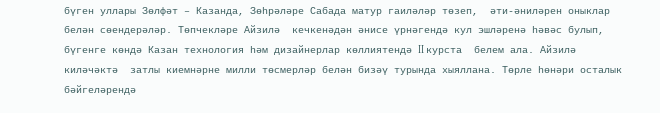бүген уллары Зөлфәт – Казанда, Зөһрәләре Сабада матур гаиләләр төзеп,  әти-әниләрен оныклар белән сөендерәләр. Төпчекләре Айзилә  кечкенәдән әнисе үрнәгендә кул эшләренә һәвәс булып, бүгенге көндә Казан технология һәм дизайнерлар көллиятендә II курста  белем ала. Айзилә киләчәктә  затлы киемнәрне милли төсмерләр белән бизәү турында хыяллана. Төрле һөнәри осталык бәйгеләрендә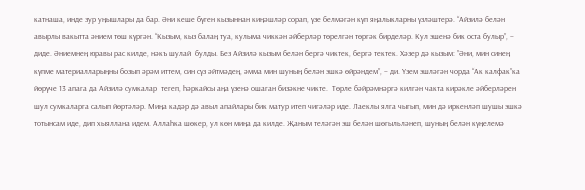катнаша, инде зур уңышлары да бар. Әни кеше бүген кызыннан киңәшләр сорап, үзе белмәгән күп яңалыкларны үзләштерә. “Айзилә белән авырлы вакытта әнием төш күргән. “Кызым, кыз балаң туа, кулыма чиккән әйберләр төрелгән төргәк бирделәр. Кул эшенә бик оста булыр”, – диде. Әниемнең юравы рас килде, нәкъ шулай  булды. Без Айзилә кызым белән бергә чиктек, бергә тектек. Хәзер дә кызым: ”Әни, мин синең күпме материалларыңны бозып әрәм иттем, син сүз әйтмәдең, әмма мин шуның белән эшкә өйрәндем”, – ди. Үзем эшләгән чорда “Ак калфак”ка йөрүче 13 апага да Айзилә сумкалар  тегеп, һәркайсы аңа үзенә ошаган бизәкне чикте.  Төрле бәйрәмнәргә килгән чакта кирәкле әйберләрен шул сумкаларга салып йөртәләр. Миңа кадәр дә авыл апайлары бик матур итеп чигәләр иде. Лаеклы ялга чыгып, мин дә иркенләп шушы эшкә тотынсам иде, дип хыяллана идем. Аллаһка шөкер, ул көн миңа да килде. Җаным теләгән эш белән шөгыльләнеп, шуның белән күңелемә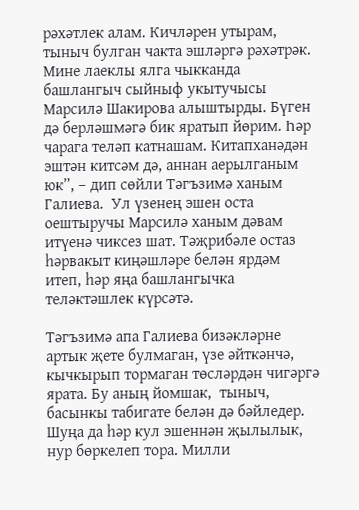рәхәтлек алам. Кичләрен утырам, тыныч булган чакта эшләргә рәхәтрәк. Мине лаеклы ялга чыкканда башлангыч сыйныф укытучысы Марсилә Шакирова алыштырды. Бүген дә берләшмәгә бик яратып йөрим. Һәр чарага теләп катнашам. Китапханәдән эштән китсәм дә, аннан аерылганым юк”, – дип сөйли Тәгъзимә ханым Галиева.  Ул үзенең эшен оста оештыручы Марсилә ханым дәвам итүенә чиксез шат. Тәҗрибәле остаз һәрвакыт киңәшләре белән ярдәм итеп, һәр яңа башлангычка теләктәшлек күрсәтә.

Тәгъзимә апа Галиева бизәкләрне артык җете булмаган, үзе әйткәнчә, кычкырып тормаган төсләрдән чигәргә ярата. Бу аның йомшак,  тыныч, басынкы табигате белән дә бәйледер.  Шуңа да һәр кул эшеннән җылылык, нур бөркелеп тора. Милли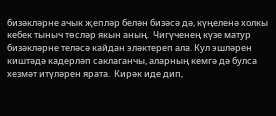бизәкләрне ачык җепләр белән бизәсә дә, күңеленә холкы кебек тыныч төсләр якын аның.  Чигүченең күзе матур бизәкләрне теләсә кайдан эләктереп ала. Кул эшләрен киштәдә кадерләп саклаганчы, аларның кемгә дә булса хезмәт итүләрен ярата.  Кирәк иде дип,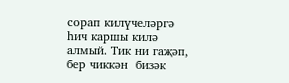сорап килүчеләргә һич каршы килә алмый. Тик ни гаҗәп, бер чиккән  бизәк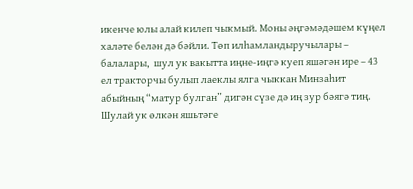икенче юлы алай килеп чыкмый. Моны әңгәмәдәшем күңел халәте белән дә бәйли. Төп илһамландыручылары – балалары,  шул ук вакытта иңне-иңгә куеп яшәгән ире – 43 ел тракторчы булып лаеклы ялга чыккан Минзаһит абыйның “матур булган” дигән сүзе дә иң зур бәягә тиң. Шулай ук өлкән яшьтәге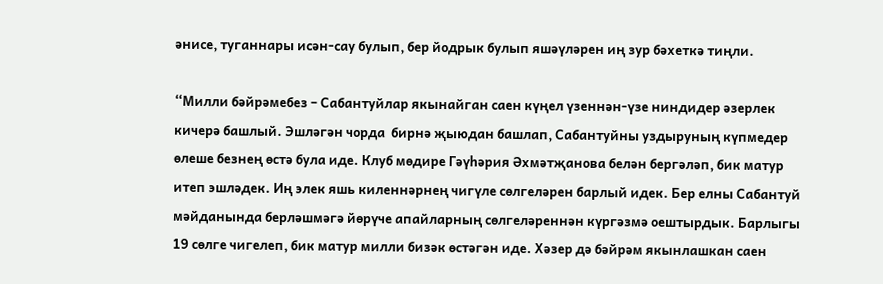әнисе, туганнары исән-сау булып, бер йодрык булып яшәүләрен иң зур бәхеткә тиңли.

“Милли бәйрәмебез – Сабантуйлар якынайган саен күңел үзеннән-үзе ниндидер әзерлек кичерә башлый. Эшләгән чорда  бирнә җыюдан башлап, Сабантуйны уздыруның күпмедер өлеше безнең өстә була иде. Клуб мөдире Гәүһәрия Әхмәтҗанова белән бергәләп, бик матур итеп эшләдек. Иң элек яшь киленнәрнең чигүле сөлгеләрен барлый идек. Бер елны Сабантуй мәйданында берләшмәгә йөрүче апайларның сөлгеләреннән күргәзмә оештырдык. Барлыгы 19 сөлге чигелеп, бик матур милли бизәк өстәгән иде. Хәзер дә бәйрәм якынлашкан саен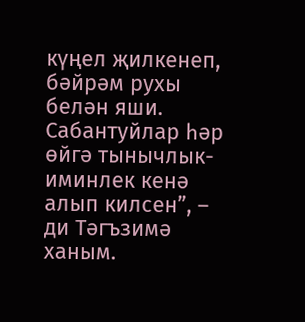күңел җилкенеп, бәйрәм рухы белән яши. Сабантуйлар һәр өйгә тынычлык-иминлек кенә алып килсен”, – ди Тәгъзимә ханым.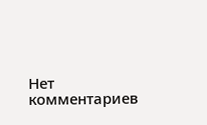Нет комментариев